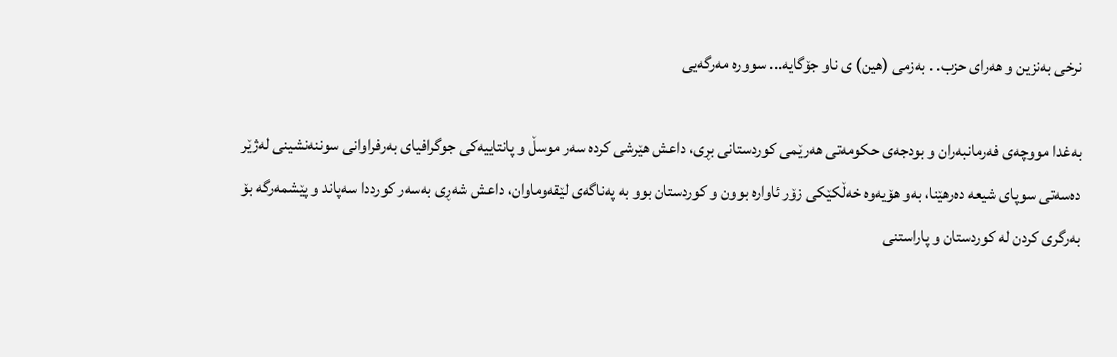نرخی به‌نزین و هه‌رای حزب. . به‌زمی (هین) ی ناو جۆگایه‌... سووره‌ مه‌رگه‌یی

به‌غدا مووچه‌ی فه‌رمانبه‌ران و بودجه‌ی حكومه‌تی هه‌رێمی كوردستانی بڕی، داعش هێرشی كرده‌ سه‌ر موسڵ و پانتاییه‌كی جوگرافیای به‌رفراوانی سوننه‌نشینی له‌ژێر ده‌سه‌تی سوپای شیعه‌ ده‌رهێنا، به‌و هۆیه‌وه‌ خه‌ڵكێكی زۆر ئاواره‌ بوون و كوردستان بوو به‌ په‌ناگه‌ی لێقه‌وماوان، داعش شه‌ڕی به‌سه‌ر كورددا سه‌پاند و پێشمه‌رگه‌ بۆ به‌رگری كردن له‌ كوردستان و پاراستنی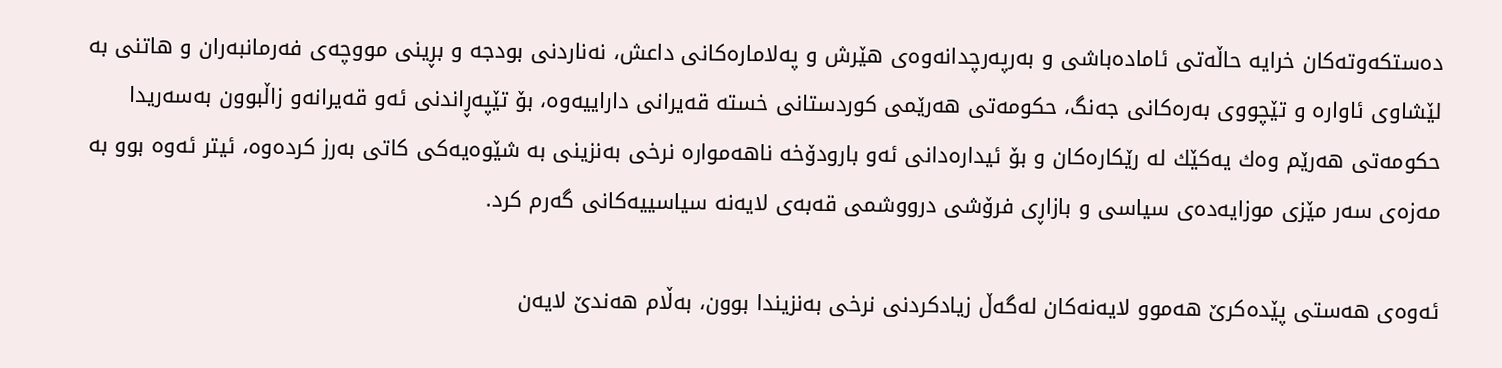ده‌ستكه‌وته‌كان خرایه‌ حاڵه‌تی ئاماده‌باشی و به‌رپه‌رچدانه‌وه‌ی هێرش و په‌لاماره‌كانی داعش، نه‌ناردنی بودجه‌ و بڕینی مووچه‌ی فه‌رمانبه‌ران و هاتنی به‌ لێشاوی ئاواره‌ و تێچووی به‌ره‌كانی جه‌نگ، حكومه‌تی هه‌رێمی كوردستانی خسته‌ قه‌یرانی داراییه‌وه‌، بۆ تێپه‌ڕاندنی ئه‌و قه‌یرانه‌و زاڵبوون به‌سه‌ریدا حكومه‌تی هه‌رێم وه‌ك یه‌كێك له‌ رێكاره‌كان و بۆ ئیداره‌دانی ئه‌و بارودۆخه‌ ناهه‌مواره‌ نرخی به‌نزینی به‌ شێوه‌یه‌كی كاتی به‌رز كرده‌وه‌، ئیتر ئه‌وه‌ بوو به‌ مه‌زه‌ی سه‌ر مێزی موزایه‌ده‌ی سیاسی و بازاڕی فرۆشی درووشمی قه‌به‌ی لایه‌نه‌ سیاسییه‌كانی گه‌رم كرد.

ئه‌وه‌ی هه‌ستی پێده‌كرێ هه‌موو لایه‌نه‌كان له‌گه‌ڵ زیادكردنی نرخی به‌نزیندا بوون، به‌ڵام هه‌ندێ لایه‌ن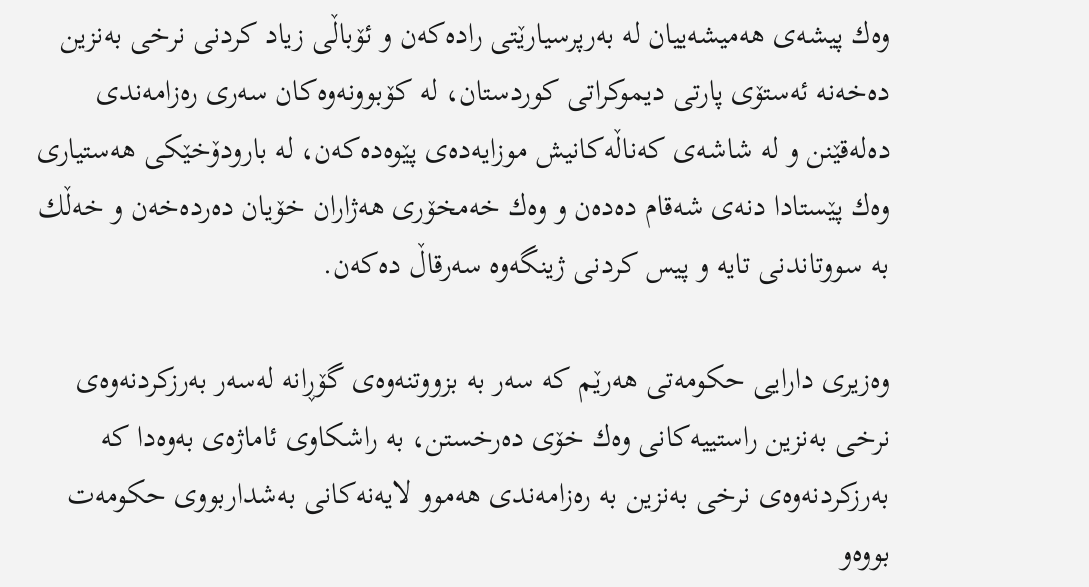وه‌ك پیشه‌ی هه‌میشه‌ییان له‌ به‌رپرسیارێتی راده‌كه‌ن و ئۆباڵی زیاد كردنی نرخی به‌نزین ده‌خه‌نه‌ ئه‌ستۆی پارتی دیموكراتی كوردستان، له‌ كۆبوونه‌وه‌كان سه‌ری ره‌زامه‌ندی ده‌له‌قێنن و له‌ شاشه‌ی كه‌ناڵه‌كانیش موزایه‌ده‌ی پێوه‌ده‌كه‌ن، له‌ بارودۆخێكی هه‌ستیاری وه‌ك پێستادا دنه‌ی شه‌قام ده‌ده‌ن و وه‌ك خه‌مخۆری هه‌ژاران خۆیان ده‌رده‌خه‌ن و خه‌ڵك به‌ سووتاندنی تایه‌ و پیس كردنی ژینگه‌وه‌ سه‌رقاڵ ده‌كه‌ن.

وه‌زیری دارایی حكومه‌تی هه‌رێم كه‌ سه‌ر به‌ بزووتنه‌وه‌ی گۆڕانه‌ له‌سه‌ر به‌رزكردنه‌وه‌ی نرخی به‌نزین راستییه‌كانی وه‌ك خۆی ده‌رخستن، به‌ راشكاوی ئاماژه‌ی به‌وه‌دا كه‌ به‌رزكردنه‌وه‌ی نرخی به‌نزین به‌ ره‌زامه‌ندی هه‌موو لایه‌نه‌كانی به‌شداربووی حكومه‌ت بووه‌و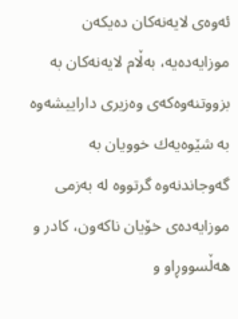ئه‌وه‌ی لایه‌نه‌كان ده‌یكه‌ن موزایه‌ده‌یه‌، به‌ڵام لایه‌نه‌كان به‌ بزووتنه‌وه‌كه‌ی وه‌زیری داراییشه‌وه‌ به‌ شێوه‌یه‌ك خوویان به‌ گه‌وجاندنه‌وه‌ گرتووه‌ له‌ به‌زمی موزایه‌ده‌ی خۆیان ناكه‌ون، كادر و هه‌ڵسووڕاو و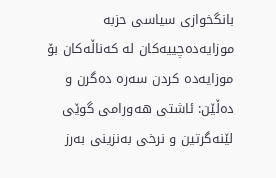بانگخوازی سیاسی حزبه‌ موزایه‌ده‌چییه‌كان له‌ كه‌ناڵه‌كان بۆ موزایه‌ده‌ كردن سه‌ره‌ ده‌گرن و ده‌ڵێن: ئاشتی هه‌ورامی گوێی لێنه‌گرتین و نرخی به‌نزینی به‌رز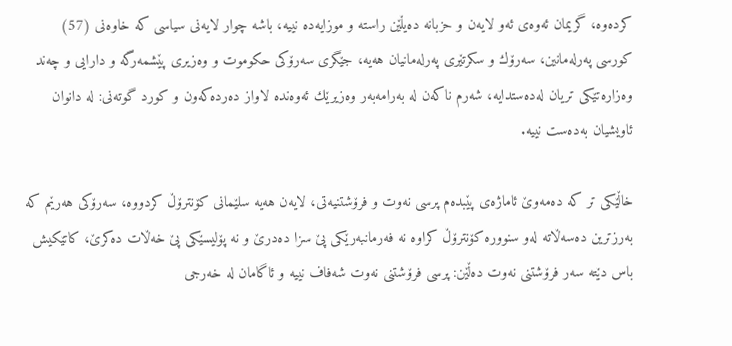كرده‌وه‌، گریمان ئه‌وه‌ی ئه‌و لایه‌ن و حزبانه‌ ده‌یڵێن راسته‌ و موزایه‌ده‌ نییه‌، باشه‌ چوار لایه‌نی سیاسی كه‌ خاوه‌نی (57) كورسی په‌رله‌مانین، سه‌رۆك و سكرتێری په‌رله‌مانیان هه‌یه‌، جێگری سه‌رۆكی حكوموت و وه‌زیری پێشمه‌رگه‌ و دارایی و چه‌ند وه‌زاره‌تێكی تریان له‌ده‌ستدایه‌، شه‌رم ناكه‌ن له‌ به‌رامه‌به‌ر وه‌زیرێك ئه‌وه‌نده‌ لاواز ده‌رده‌كه‌ون و كورد گوته‌نی: له‌ دانوان ئاویشیان به‌ده‌ست نییه‌.

خاڵێكی تر كه‌ ده‌مه‌وێ ئاماژه‌ی پێبده‌م پرسی نه‌وت و فرۆشتنیه‌تی، لایه‌ن هه‌یه‌ سلێمانی كۆنترۆڵ كردووه‌، سه‌رۆكی هه‌رێم كه‌ به‌رزترین ده‌سه‌ڵاته‌ له‌و سنووره‌ كۆنترۆڵ كراوه‌ نه‌ فه‌رمانبه‌رێكی پێ سزا ده‌درێ و نه‌ پۆلیسێكی پێ خه‌ڵات ده‌كرێ، كاتێكیش باس دێته‌ سه‌ر فرۆشتنی نه‌وت ده‌ڵێن: پرسی فرۆشتنی نه‌وت شه‌فاف نییه‌ و ئاگامان له‌ خه‌رجی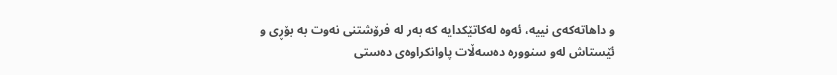و داهاته‌كه‌ی نییه‌، ئه‌وه‌ له‌كاتێكدایه‌ كه‌ به‌ر له‌ فرۆشتنی نه‌وت به‌ بۆڕی و ئێستاش له‌و سنووره‌ ده‌سه‌ڵات پاوانكراوه‌ی ده‌ستی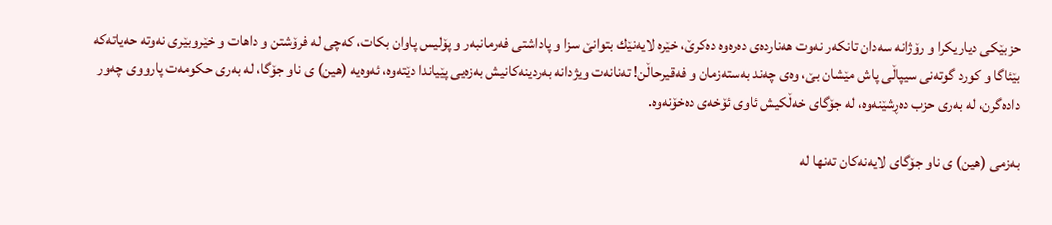حزبێكی دیاریكرا و رۆژانه‌ سه‌دان تانكه‌ر نه‌وت هه‌نارده‌ی ده‌ره‌وه‌ ده‌كرێ، خێره‌ لایه‌نێك بتوانێ سزا و پاداشتی فه‌رمانبه‌ر و پۆلیس پاوان بكات، كه‌چی له‌ فرۆشتن و داهات و خێروبێری نه‌وته‌ حه‌یاته‌كه‌ بێئاگا و كورد گوته‌نی سیپاڵی پاش مێشان بێ، وه‌ی چه‌ند به‌سته‌زمان و فه‌قیرحاڵن! ته‌نانه‌ت ویژدانه‌ به‌ردینه‌كانیش به‌زه‌یی پێیاندا دێته‌وه‌، ئه‌وه‌یه‌ (هین) ی ناو جۆگا، له‌ به‌ری حكومه‌ت پارووی چه‌ور داده‌گرن، له‌ به‌ری حزب ده‌ڕشێنه‌وه‌، له‌ جۆگای خه‌ڵكیش ئاوی ئۆخه‌ی ده‌خۆنه‌وه‌.

به‌زمی (هین) ی ناو جۆگای لایه‌نه‌كان ته‌نها له‌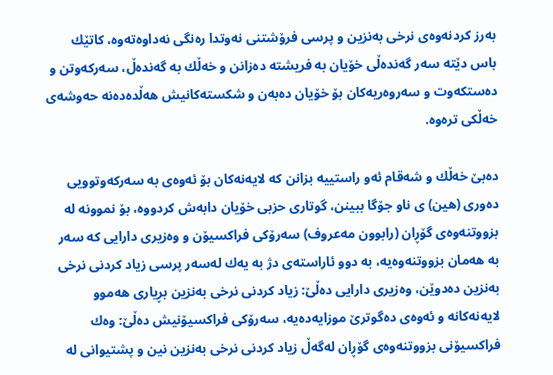به‌رز كردنه‌وه‌ی نرخی به‌نزین و پرسی فرۆشتنی نه‌وتدا ره‌نگی نه‌داوه‌ته‌وه‌، كاتێك باس دێته‌ سه‌ر گه‌نده‌ڵی خۆیان به‌ فریشته‌ ده‌زانن و خه‌ڵك به‌ گه‌نده‌ڵ، سه‌ركه‌وتن و ده‌ستكه‌وت و سه‌روه‌ریه‌كان بۆ خۆیان ده‌به‌ن و شكسته‌كانیش هه‌ڵده‌ده‌نه‌ حه‌وشه‌ی خه‌ڵكی تره‌وه‌.

ده‌بێ خه‌ڵك و شه‌قام ئه‌و راستییه‌ بزانن كه‌ لایه‌نه‌كان بۆ ئه‌وه‌ی به‌ سه‌ركه‌وتوویی ده‌وری (هین) ی ناو جۆگا ببینن، گوتاری حزبی خۆیان دابه‌ش كردووه‌، بۆ نموونه‌ له‌ بزووتنه‌وه‌ی گۆڕان (رابوون مه‌عروف) سه‌رۆكی فراكسیۆن و وه‌زیری دارایی كه‌ سه‌ر به‌ هه‌مان بزووتنه‌وه‌یه‌، به‌ دوو ئاراسته‌ی دژ به‌ یه‌ك له‌سه‌ر پرسی زیاد كردنی نرخی به‌نزین ده‌دوێن، وه‌زیری دارایی ده‌ڵێ: زیاد كردنی نرخی به‌نزین بڕیاری هه‌موو لایه‌نه‌كانه‌ و ئه‌وه‌ی ده‌گوترێ موزایه‌ده‌یه‌، سه‌رۆكی فراكسیۆنیش ده‌ڵێ: وه‌ك فراكسیۆنی بزووتنه‌وه‌ی گۆڕان له‌گه‌ڵ زیاد كردنی نرخی به‌نزین نین و پشتیوانی له‌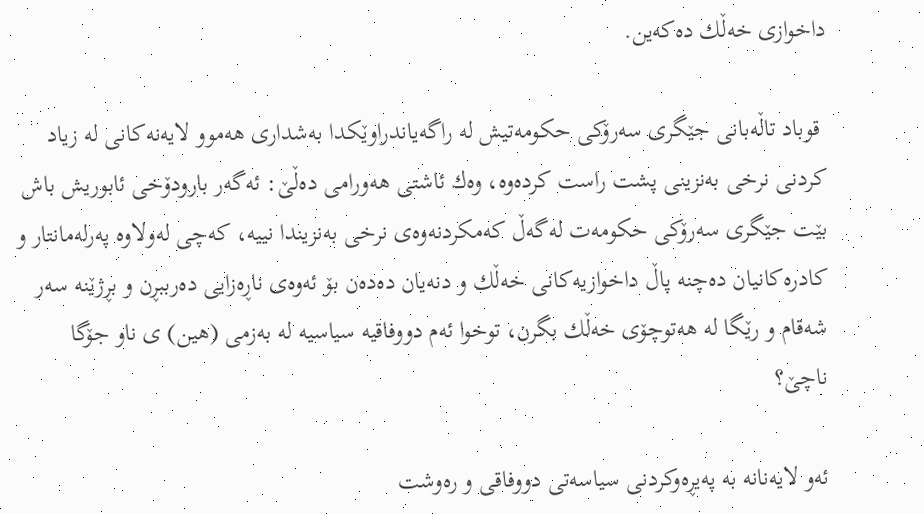داخوازی خه‌ڵك ده‌كه‌ین.

 قوباد تاڵه‌بانی جێگری سه‌رۆكی حكومه‌تیش له‌ راگه‌یاندراوێكدا به‌شداری هه‌موو لایه‌نه‌كانی له‌ زیاد كردنی نرخی به‌نزینی پشت راست كرده‌وه‌، وه‌ك ئاشتی هه‌ورامی ده‌ڵێ: ئه‌گه‌ر بارودۆخی ئابوریش باش بێت جێگری سه‌رۆكی حكومه‌ت له‌گه‌ڵ كه‌مكردنه‌وه‌ی نرخی به‌نزیندا نییه‌، كه‌چی له‌ولاوه‌ په‌رله‌مانتار و كادره‌كانیان ده‌چنه‌ پاڵ داخوازیه‌كانی خه‌ڵك و دنه‌یان ده‌ده‌ن بۆ ئه‌وه‌ی ناڕه‌زایی ده‌رببڕن و بڕژێنه‌ سه‌ر شه‌قام و رێگا له‌ هه‌توچۆی خه‌ڵك بگرن، توخوا ئه‌م دووفاقیه‌ سیاسیه‌ له‌ به‌زمی (هین) ی ناو جۆگا ناچێ؟

ئه‌و لایه‌نانه‌ به‌ په‌یڕه‌وكردنی سیاسه‌تی دووفاقی و ره‌وشت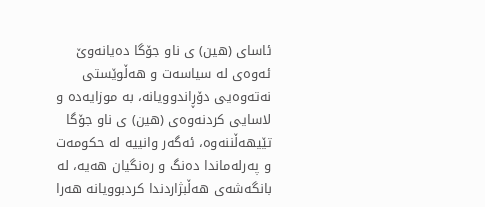ئاسای (هین) ی ناو جۆگا ده‌یانه‌وێ ئه‌وه‌ی له‌ سیاسه‌ت و هه‌ڵوێستی نه‌ته‌وه‌یی دۆڕاندوویانه‌، به‌ موزایه‌ده‌ و لاسایی كردنه‌وه‌ی (هین) ی ناو جۆگا تێیهه‌ڵننه‌وه‌، ئه‌گه‌ر وانییه‌ له‌ حكومه‌ت و په‌رله‌ماندا ده‌نگ و ره‌نگیان هه‌یه‌، له‌ بانگه‌شه‌ی هه‌ڵبژاردندا كردبوویانه‌ هه‌را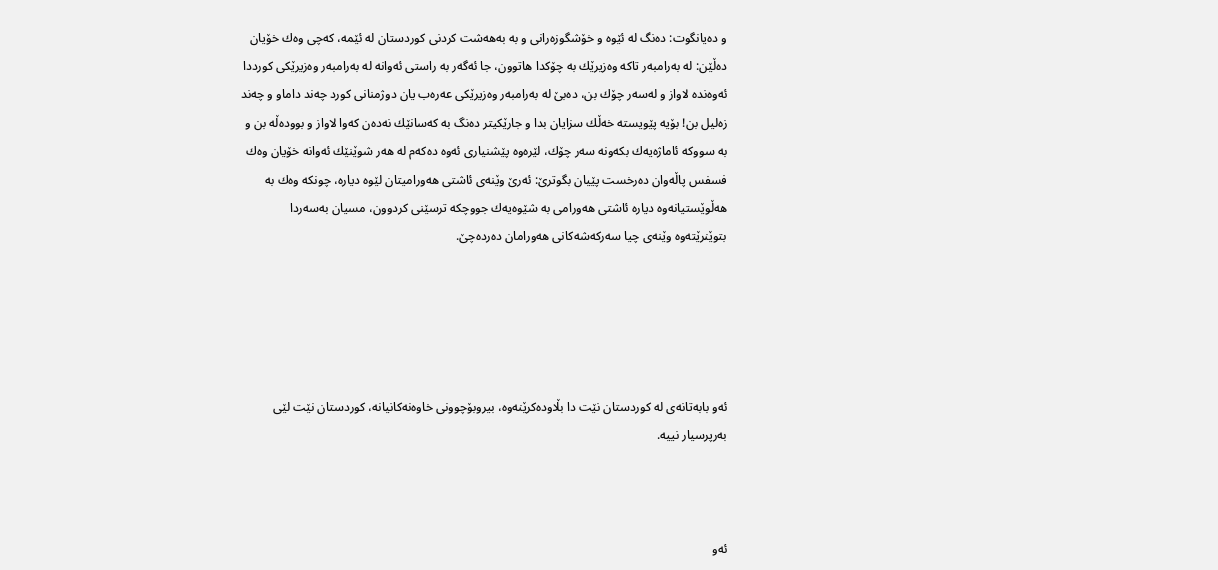و ده‌یانگوت: ده‌نگ له‌ ئێوه‌ و خۆشگوزه‌رانی و به‌ به‌هه‌شت كردنی كوردستان له‌ ئێمه‌، كه‌چی وه‌ك خۆیان ده‌ڵێن: له‌ به‌رامبه‌ر تاكه‌ وه‌زیرێك به‌ چۆكدا هاتوون، جا ئه‌گه‌ر به‌ راستی ئه‌وانه‌ له‌ به‌رامبه‌ر وه‌زیرێكی كورددا ئه‌وه‌نده‌ لاواز و له‌سه‌ر چۆك بن، ده‌بێ له‌ به‌رامبه‌ر وه‌زیرێكی عه‌ره‌ب یان دوژمنانی كورد چه‌ند داماو و چه‌ند زه‌لیل بن! بۆیه‌ پێویسته‌ خه‌ڵك سزایان بدا و جارێكیتر ده‌نگ به‌ كه‌سانێك نه‌ده‌ن كه‌وا لاواز و بووده‌ڵه‌ بن و به‌ سووكه‌ ئاماژه‌یه‌ك بكه‌ونه‌ سه‌ر چۆك، لێره‌وه‌ پێشنیاری ئه‌وه‌ ده‌كه‌م له‌ هه‌ر شوێنێك ئه‌وانه‌ خۆیان وه‌ك فسفس پاڵه‌وان ده‌رخست پێیان بگوترێ: ئه‌رێ وێنه‌ی ئاشتی هه‌ورامیتان لێوه‌ دیاره‌، چونكه‌ وه‌ك به‌ هه‌ڵوێستیانه‌وه‌ دیاره‌ ئاشتی هه‌ورامی به‌ شێوه‌یه‌ك جووچكه‌ ترسێنی كردوون، مسیان به‌سه‌ردا بتوێنرێته‌وه‌ وێنه‌ی چیا سه‌ركه‌شه‌كانی هه‌ورامان ده‌رده‌چێ.





ئه‌و بابه‌تانه‌ی له‌ کوردستان نێت دا بڵاوده‌کرێنه‌وه‌، بیروبۆچوونی خاوه‌نه‌کانیانه‌، کوردستان نێت لێی به‌رپرسیار نییه‌.



ئه‌و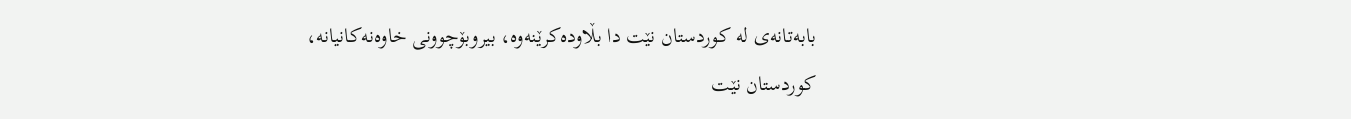بابه‌تانه‌ی له‌ کوردستان نێت دا بڵاوده‌کرێنه‌وه‌، بیروبۆچوونی خاوه‌نه‌کانیانه‌، کوردستان نێت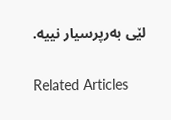لێی به‌رپرسیار نییه‌.

Related Articles